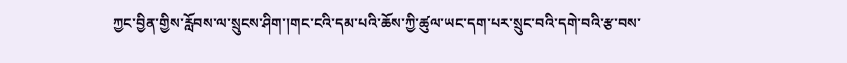ཀྱང་བྱིན་གྱིས་རློབས་ལ་སྲུངས་ཤིག་།གང་ངའི་དམ་པའི་ཆོས་ཀྱི་ཚུལ་ཡང་དག་པར་སྲུང་བའི་དགེ་བའི་རྩ་བས་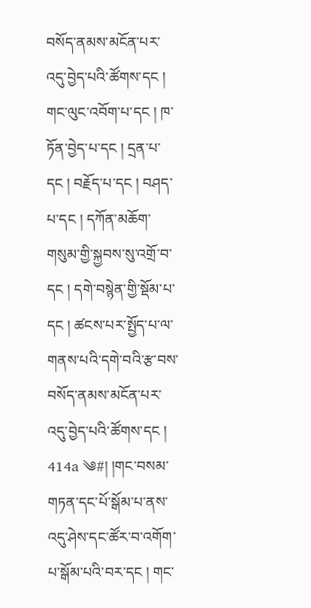བསོད་ནམས་མངོན་པར་འདུ་བྱེད་པའི་ཚོགས་དང ། གང་ལུང་འབོག་པ་དང ། ཁ་ཏོན་བྱེད་པ་དང ། དྲན་པ་དང ། བརྗོད་པ་དང ། བཤད་པ་དང ། དཀོན་མཆོག་གསུམ་གྱི་སྐྱབས་སུ་འགྲོ་བ་དང ། དགེ་བསྙེན་གྱི་སྡོམ་པ་དང ། ཚངས་པར་སྤྱོད་པ་ལ་གནས་པའི་དགེ་བའི་རྩ་བས་བསོད་ནམས་མངོན་པར་འདུ་བྱེད་པའི་ཚོགས་དང ། 414a ༄#། །གང་བསམ་གཏན་དང་པོ་སྒོམ་པ་ནས་འདུ་ཤེས་དང་ཚོར་བ་འགོག་པ་སྒོམ་པའི་བར་དང ། གང་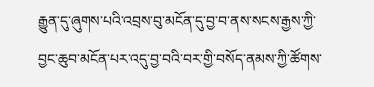རྒྱུན་དུ་ཞུགས་པའི་འབྲས་བུ་མངོན་དུ་བྱ་བ་ནས་སངས་རྒྱས་ཀྱི་བྱང་ཆུབ་མངོན་པར་འདུ་བྱ་བའི་བར་གྱི་བསོད་ནམས་ཀྱི་ཚོགས་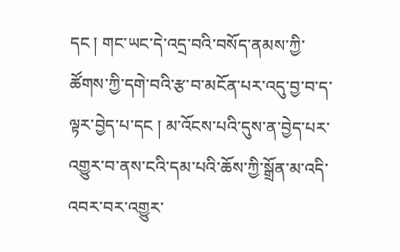དང ། གང་ཡང་དེ་འདྲ་བའི་བསོད་ནམས་ཀྱི་ཚོགས་ཀྱི་དགེ་བའི་རྩ་བ་མངོན་པར་འདུ་བྱ་བ་ད་ལྟར་བྱེད་པ་དང ། མ་འོངས་པའི་དུས་ན་བྱེད་པར་འགྱུར་བ་ནས་ངའི་དམ་པའི་ཆོས་ཀྱི་སྒྲོན་མ་འདི་འབར་བར་འགྱུར་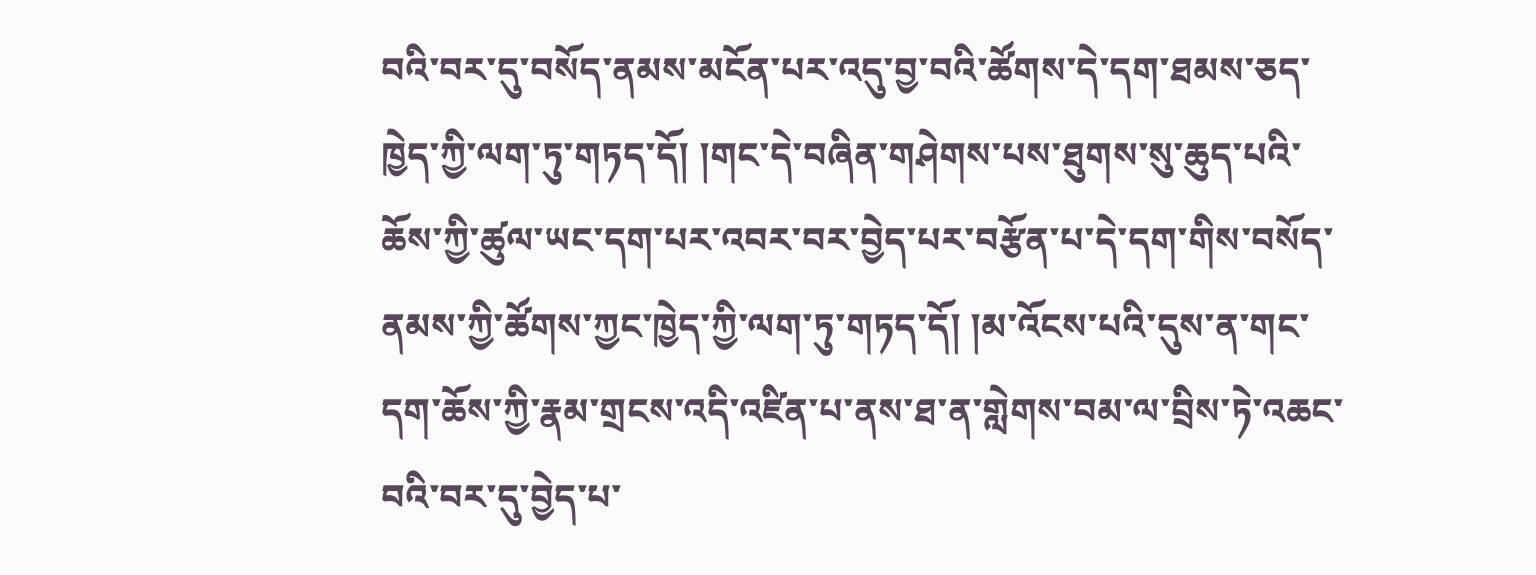བའི་བར་དུ་བསོད་ནམས་མངོན་པར་འདུ་བྱ་བའི་ཚོགས་དེ་དག་ཐམས་ཅད་ཁྱེད་ཀྱི་ལག་ཏུ་གཏད་དོ། །གང་དེ་བཞིན་གཤེགས་པས་ཐུགས་སུ་ཆུད་པའི་ཆོས་ཀྱི་ཚུལ་ཡང་དག་པར་འབར་བར་བྱེད་པར་བརྩོན་པ་དེ་དག་གིས་བསོད་ནམས་ཀྱི་ཚོགས་ཀྱང་ཁྱེད་ཀྱི་ལག་ཏུ་གཏད་དོ། །མ་འོངས་པའི་དུས་ན་གང་དག་ཆོས་ཀྱི་རྣམ་གྲངས་འདི་འཛིན་པ་ནས་ཐ་ན་གླེགས་བམ་ལ་བྲིས་ཏེ་འཆང་བའི་བར་དུ་བྱེད་པ་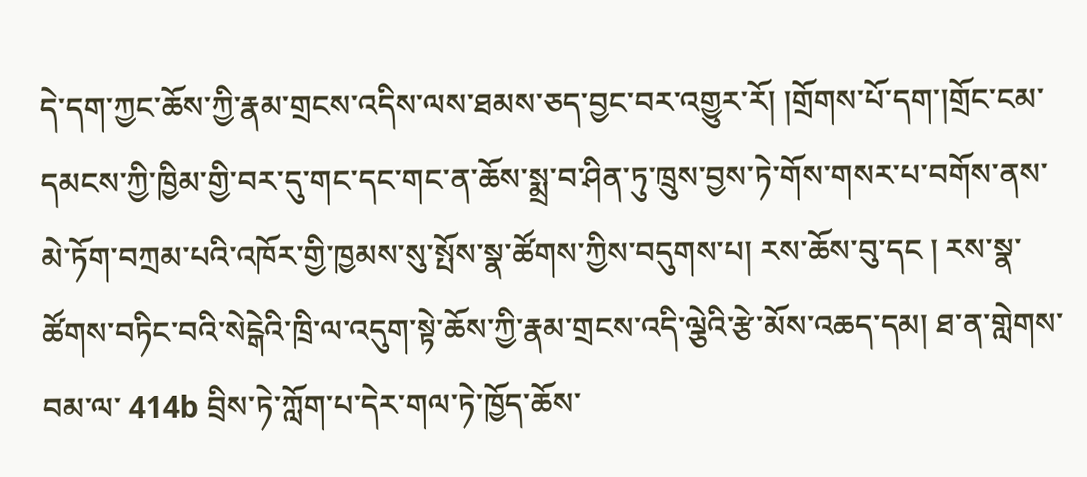དེ་དག་ཀྱང་ཆོས་ཀྱི་རྣམ་གྲངས་འདིས་ལས་ཐམས་ཅད་བྱང་བར་འགྱུར་རོ། །གྲོགས་པོ་དག་།གྲོང་ངམ་དམངས་ཀྱི་ཁྱིམ་གྱི་བར་དུ་གང་དང་གང་ན་ཆོས་སྨྲ་བ་ཤིན་ཏུ་ཁྲུས་བྱས་ཏེ་གོས་གསར་པ་བགོས་ནས་མེ་ཏོག་བཀྲམ་པའི་འཁོར་གྱི་ཁྱམས་སུ་སྤོས་སྣ་ཚོགས་ཀྱིས་བདུགས་པ། རས་ཆོས་བུ་དང ། རས་སྣ་ཚོགས་བཏིང་བའི་སེངྒེའི་ཁྲི་ལ་འདུག་སྟེ་ཆོས་ཀྱི་རྣམ་གྲངས་འདི་ལྕེའི་རྩེ་མོས་འཆད་དམ། ཐ་ན་གླེགས་བམ་ལ་ 414b བྲིས་ཏེ་ཀློག་པ་དེར་གལ་ཏེ་ཁྱོད་ཆོས་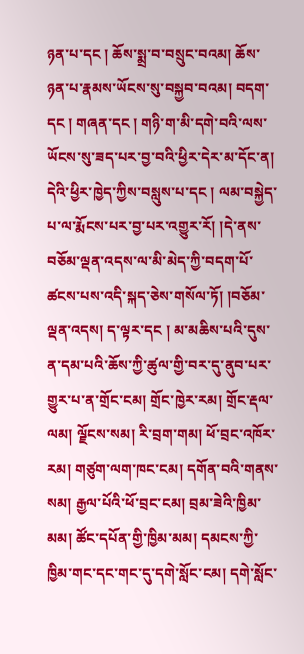ཉན་པ་དང ། ཆོས་སྨྲ་བ་བསྲུང་བའམ། ཆོས་ཉན་པ་རྣམས་ཡོངས་སུ་བསྐྱབ་བའམ། བདག་དང ། གཞན་དང ། གཉི་ག་མི་དགེ་བའི་ལས་ཡོངས་སུ་ཟད་པར་བྱ་བའི་ཕྱིར་དེར་མ་དོང་ན། དེའི་ཕྱིར་ཁྱེད་ཀྱིས་བསླུས་པ་དང ། ལམ་བསྐྱེད་པ་ལ་རྨོངས་པར་བྱ་པར་འགྱུར་རོ། །དེ་ནས་བཅོམ་ལྡན་འདས་ལ་མི་མེད་ཀྱི་བདག་པོ་ཚངས་པས་འདི་སྐད་ཅེས་གསོལ་ཏོ། །བཅོམ་ལྡན་འདས། ད་ལྟར་དང ། མ་མཆིས་པའི་དུས་ན་དམ་པའི་ཆོས་ཀྱི་ཚུལ་གྱི་བར་དུ་ནུབ་པར་གྱུར་པ་ན་གྲོང་ངམ། གྲོང་ཁྱེར་རམ། གྲོང་རྡལ་ལམ། ལྗོངས་སམ། རི་བྲག་གམ། ཕོ་བྲང་འཁོར་རམ། གཙུག་ལག་ཁང་ངམ། དགོན་བའི་གནས་སམ། རྒྱལ་པོའི་ཕོ་བྲང་ངམ། བྲམ་ཟེའི་ཁྱིམ་མམ། ཚོང་དཔོན་གྱི་ཁྱིམ་མམ། དམངས་ཀྱི་ཁྱིམ་གང་དང་གང་དུ་དགེ་སློང་ངམ། དགེ་སློང་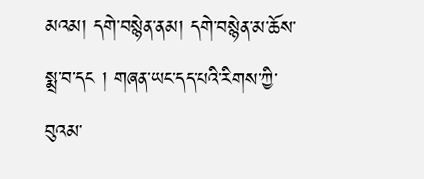མའམ། དགེ་བསྙེན་ནམ། དགེ་བསྙེན་མ་ཆོས་སྨྲ་བ་དང ། གཞན་ཡང་དད་པའི་རིགས་ཀྱི་བུའམ་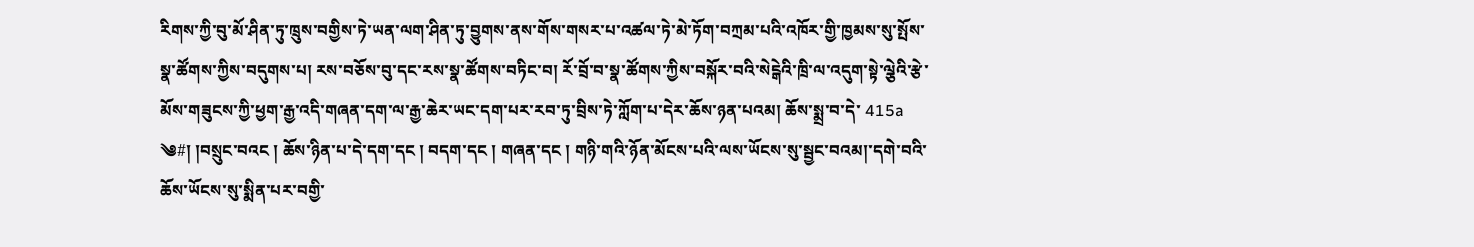རིགས་ཀྱི་བུ་མོ་ཤིན་ཏུ་ཁྲུས་བགྱིས་ཏེ་ཡན་ལག་ཤིན་ཏུ་བྱུགས་ནས་གོས་གསར་པ་འཚལ་ཏེ་མེ་ཏོག་བཀྲམ་པའི་འཁོར་གྱི་ཁྱམས་སུ་སྤོས་སྣ་ཚོགས་ཀྱིས་བདུགས་པ། རས་བཅོས་བུ་དང་རས་སྣ་ཚོགས་བཏིང་བ། རོ་བྲོ་བ་སྣ་ཚོགས་ཀྱིས་བསྐོར་བའི་སེངྒེའི་ཁྲི་ལ་འདུག་སྟེ་ལྕེའི་རྩེ་མོས་གཟུངས་ཀྱི་ཕྱག་རྒྱ་འདི་གཞན་དག་ལ་རྒྱ་ཆེར་ཡང་དག་པར་རབ་ཏུ་བྲིས་ཏེ་ཀློག་པ་དེར་ཆོས་ཉན་པའམ། ཆོས་སྨྲ་བ་དེ་ 415a ༄#། །བསྲུང་བའང ། ཆོས་ཉིན་པ་དེ་དག་དང ། བདག་དང ། གཞན་དང ། གཉི་གའི་ཉོན་མོངས་པའི་ལས་ཡོངས་སུ་སྦྱང་བའམ།་དགེ་བའི་ཆོས་ཡོངས་སུ་སྨིན་པར་བགྱི་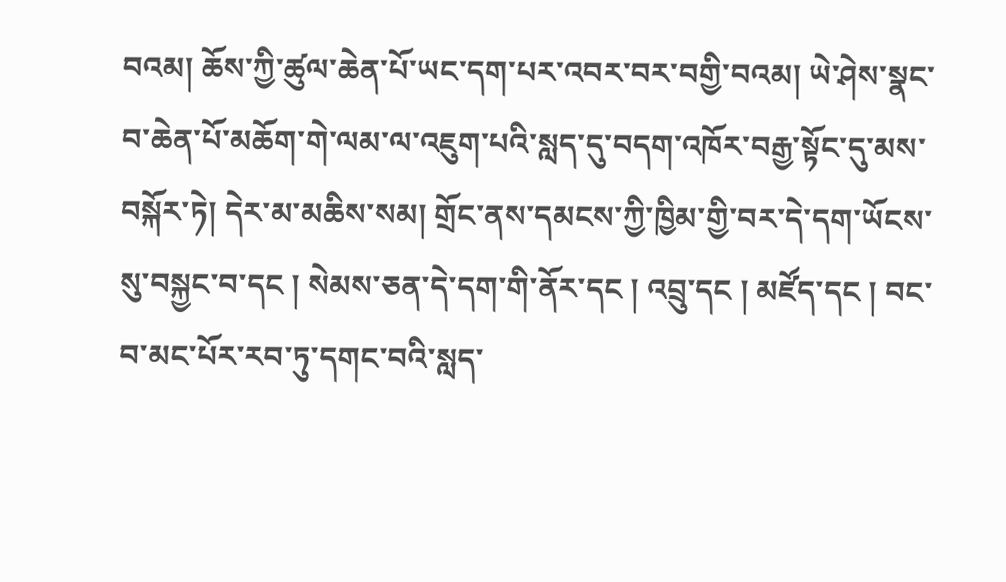བའམ། ཆོས་ཀྱི་ཚུལ་ཆེན་པོ་ཡང་དག་པར་འབར་བར་བགྱི་བའམ། ཡེ་ཤེས་སྣང་བ་ཆེན་པོ་མཆོག་གེ་ལམ་ལ་འཇུག་པའི་སླད་དུ་བདག་འཁོར་བརྒྱ་སྟོང་དུ་མས་བསྐོར་ཏེ། དེར་མ་མཆིས་སམ། གྲོང་ནས་དམངས་ཀྱི་ཁྱིམ་གྱི་བར་དེ་དག་ཡོངས་སུ་བསྐྱང་བ་དང ། སེམས་ཅན་དེ་དག་གི་ནོར་དང ། འབྲུ་དང ། མཛོད་དང ། བང་བ་མང་པོར་རབ་ཏུ་དགང་བའི་སླད་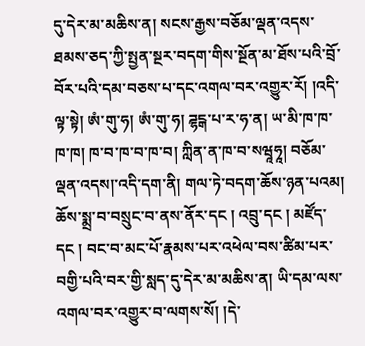དུ་དེར་མ་མཆིས་ན། སངས་རྒྱས་བཅོམ་ལྡན་འདས་ཐམས་ཅད་ཀྱི་སྤྱན་སྔར་བདག་གིས་སྔོན་མ་ཐོས་པའི་བྲོ་བོར་པའི་དམ་བཅས་པ་དང་འགལ་བར་འགྱུར་རོ། །འདི་ལྟ་སྟེ། ཨཾ་གུ་ཧ། ཨཾ་གུ་ཧ། ཌྷངྒ་པ་ར་ཧ་ན། ཡ་མི་ཁ་ཁ་ཁ་ཁ། ཁ་བ་ཁ་བ་ཁ་བ། ཀླིན་ན་ཁ་བ་སཝཱཧཱ། བཅོམ་ལྡན་འདས།་འདི་དག་ནི། གལ་ཏེ་བདག་ཆོས་ཉན་པའམ། ཆོས་སྨྲ་བ་བསྲུང་བ་ནས་ནོར་དང ། འབྲུ་དང ། མཛོད་དང ། བང་བ་མང་པོ་རྣམས་པར་འཕེལ་བས་ཚིམ་པར་བགྱི་པའི་བར་གྱི་སླད་དུ་དེར་མ་མཆིས་ན། ཡི་དམ་ལས་འགལ་བར་འགྱུར་བ་ལགས་སོ། །དེ་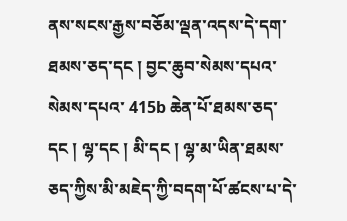ནས་སངས་རྒྱས་བཅོམ་ལྡན་འདས་དེ་དག་ཐམས་ཅད་དང ། བྱང་ཆུབ་སེམས་དཔའ་སེམས་དཔའ་ 415b ཆེན་པོ་ཐམས་ཅད་དང ། ལྷ་དང ། མི་དང ། ལྷ་མ་ཡིན་ཐམས་ཅད་ཀྱིས་མི་མཇེད་ཀྱི་བདག་པོ་ཚངས་པ་དེ་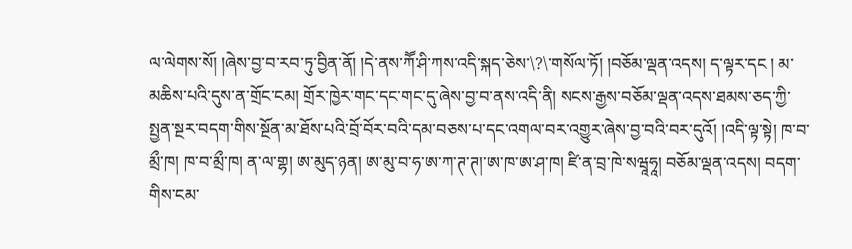ལ་ལེགས་སོ། །ཞེས་བྱ་བ་རབ་ཏུ་བྱིན་ནོ། །དེ་ནས་ཀཽ་ཤི་ཀས་འདི་སྐད་ཅེས་\?\་གསོལ་ཏོ། །བཅོམ་ལྡན་འདས། ད་ལྟར་དང ། མ་མཆིས་པའི་དུས་ན་གྲོང་ངམ། གྲོར་ཁྱེར་གང་དང་གང་དུ་ཞེས་བྱ་བ་ནས་འདི་ནི། སངས་རྒྱས་བཅོམ་ལྡན་འདས་ཐམས་ཅད་ཀྱི་སྤྱན་སྔར་བདག་གིས་སྔོན་མ་ཐོས་པའི་བྲོ་བོར་བའི་དམ་བཅས་པ་དང་འགལ་བར་འགྱུར་ཞེས་བྱ་བའི་བར་དུའོ། །འདི་ལྟ་སྟེ། ཁ་བ་མྲྀ་ཁ། ཁ་བ་མྲྀ་ཁ། ན་ལ་གྷ། ཨ་མུད་ཉན། ཨ་མུ་བ་ཧ་ཨ་ཀ་ཊ་ཊ།་ཨ་ཁ་ཨ་ཤ་ཁ། ཛི་ན་བྲ་ཁེ་སཝཱཧཱ། བཅོམ་ལྡན་འདས། བདག་གིས་ངམ་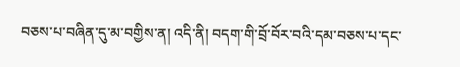བཅས་པ་བཞིན་དུ་མ་བགྱིས་ན། འདི་ནི། བདག་གི་བྲོ་བོར་བའི་དམ་བཅས་པ་དང་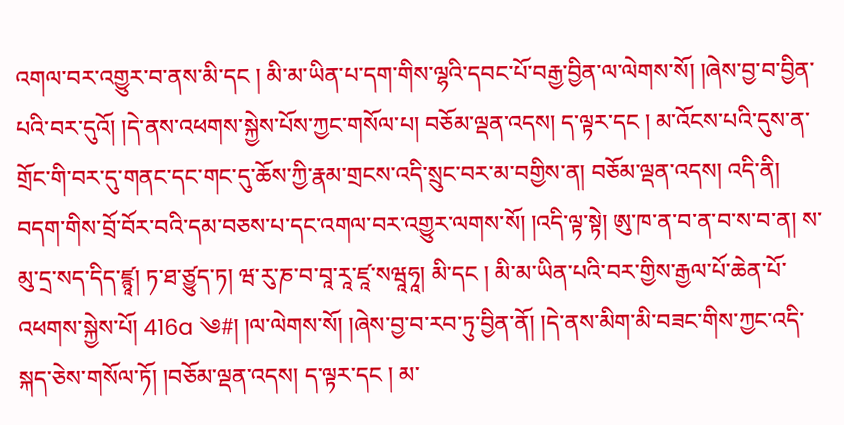འགལ་བར་འགྱུར་བ་ནས་མི་དང ། མི་མ་ཡིན་པ་དག་གིས་ལྷའི་དབང་པོ་བརྒྱ་བྱིན་ལ་ལེགས་སོ། །ཞེས་བྱ་བ་བྱིན་པའི་བར་དུའོ། །དེ་ནས་འཕགས་སྐྱེས་པོས་ཀྱང་གསོལ་པ། བཅོམ་ལྡན་འདས། ད་ལྟར་དང ། མ་འོངས་པའི་དུས་ན་གྲོང་གི་བར་དུ་གནང་དང་གང་དུ་ཆོས་ཀྱི་རྣམ་གྲངས་འདི་སྲུང་བར་མ་བགྱིས་ན། བཅོམ་ལྡན་འདས། འདི་ནི། བདག་གིས་བྲོ་བོར་བའི་དམ་བཅས་པ་དང་འགལ་བར་འགྱུར་ལགས་སོ། །འདི་ལྟ་སྟེ། ཨུ་ཁ་ན་བ་ན་བ་ས་བ་ན། ས་མུ་དྲ་སད་དིད་ཛྙཱ། ཏ་ཐ་ཙྱུད་ཏ། ཝ་རུ་ཎ་བ་བཱ་རཱ་ཛཱ་སཝཱཧཱ། མི་དང ། མི་མ་ཡིན་པའི་བར་གྱིས་རྒྱལ་པོ་ཆེན་པོ་འཕགས་སྐྱེས་པོ། 416a ༄#། །ལ་ལེགས་སོ། །ཞེས་བྱ་བ་རབ་ཏུ་བྱིན་ནོ། །དེ་ནས་མིག་མི་བཟང་གིས་ཀྱང་འདི་སྐད་ཅེས་གསོལ་ཏོ། །བཅོམ་ལྡན་འདས། ད་ལྟར་དང ། མ་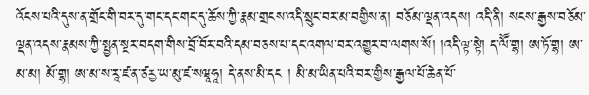འོངས་པའི་དུས་ན་གྲོང་གི་བར་དུ་གང་དང་གང་དུ་ཆོས་ཀྱི་རྣམ་གྲངས་འདི་སྲུང་བར་མ་བགྱིས་ན། བཅོམ་ལྡན་འདས། འདི་ནི། སངས་རྒྱས་བཅོམ་ལྡན་འདས་རྣམས་ཀྱི་སྤྱན་སྔར་བདག་གིས་བྲོ་བོར་བའི་དམ་བཅས་པ་དང་འགལ་བར་འགྱུར་བ་ལགས་སོ། །འདི་ལྟ་སྟེ། ད་ལཽ་གྷ། ཨ་ཏོ་གྷ། ཨ་མ་མ། མོ་གྷ། ཨ་མ་ས་རཱ་ཛ་ན་ཙརྱ་ཡ་མུ་ཛ་སཝཱཧཱ། དེ་ནས་མི་དང ། མི་མ་ཡིན་པའི་བར་གྱིས་རྒྱལ་པོ་ཆེན་པོ་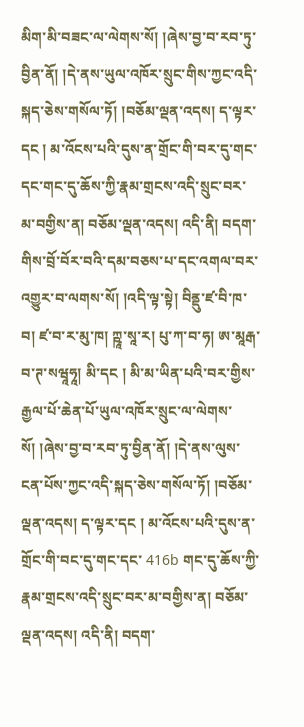མིག་མི་བཟང་ལ་ལེགས་སོ། །ཞེས་བྱ་བ་རབ་ཏུ་བྱིན་ནོ། །དེ་ནས་ཡུལ་འཁོར་སྲུང་གིས་ཀྱང་འདི་སྐད་ཅེས་གསོལ་ཏོ། །བཅོམ་ལྡན་འདས། ད་ལྟར་དང ། མ་འོངས་པའི་དུས་ན་གྲོང་གི་བར་དུ་གང་དང་གང་དུ་ཆོས་ཀྱི་རྣམ་གྲངས་འདི་སྲུང་བར་མ་བགྱིས་ན། བཅོམ་ལྡན་འདས། འདི་ནི། བདག་གིས་བྲོ་བོར་བའི་དམ་བཅས་པ་དང་འགལ་བར་འགྱུར་བ་ལགས་སོ། །འདི་ལྟ་སྟེ། བིནྡུ་ཛ་བི་ཁ་བ། ཛ་བ་ར་མུ་ཁ། ཀྵཱ་སཱ་ར། པུ་ཀ་བ་ཧ། ཨ་མཱརྒ་བ་ཊ་སཝཱཧཱ། མི་དང ། མི་མ་ཡིན་པའི་བར་གྱིས་རྒྱལ་པོ་ཆེན་པོ་ཡུལ་འཁོར་སྲུང་ལ་ལེགས་སོ། །ཞེས་བྱ་བ་རབ་ཏུ་བྱིན་ནོ། །དེ་ནས་ལུས་ངན་པོས་ཀྱང་འདི་སྐད་ཅེས་གསོལ་ཏོ། །བཅོམ་ལྡན་འདས། ད་ལྟར་དང ། མ་འོངས་པའི་དུས་ན་གྲོང་གི་བང་དུ་གང་དང་ 416b གང་དུ་ཆོས་ཀྱི་རྣམ་གྲངས་འདི་སྲུང་བར་མ་བགྱིས་ན། བཅོམ་ལྡན་འདས། འདི་ནི། བདག་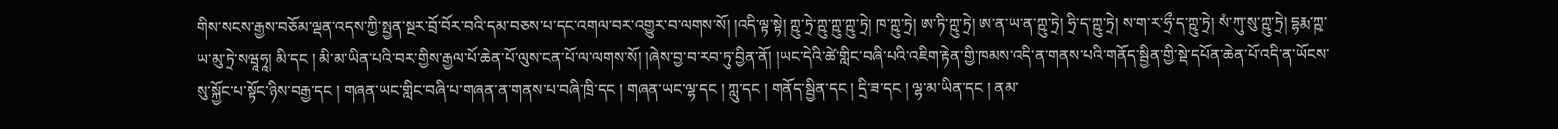གིས་སངས་རྒྱས་བཅོམ་ལྡན་འདས་ཀྱི་སྤྱན་སྔར་བྲོ་བོར་བའི་དམ་བཅས་པ་དང་འགལ་བར་འགྱུར་བ་ལགས་སོ། །འདི་ལྟ་སྟེ། ཀྵུ་ཏྲེ་ཀྵུ་ཀྵུ་ཀྵུ་ཏྲེ། ཁ་ཀྵུ་ཏྲེ། ཨ་ཏི་ཀྵུ་ཏྲེ། ཨ་ན་ཡ་ན་ཀྵུ་ཏྲེ། ཧྲི་ད་ཀྵུ་ཏྲེ། ས་ག་ར་ཧྲྀ་ད་ཀྵུ་ཏྲེ། སཾ་ཀུ་སུ་ཀྵུ་ཏྲེ། དྷརྨ་ཀྵ་ཡ་མུ་ཏྲེ་སཝཱཧཱ། མི་དང ། མི་མ་ཡིན་པའི་བར་གྱིས་རྒྱལ་པོ་ཆེན་པོ་ལུས་ངན་པོ་ལ་ལགས་སོ། །ཞེས་བྱ་བ་རབ་ཏུ་བྱིན་ནོ། །ཡང་དེའི་ཚེ་གླིང་བཞི་པའི་འཇིག་རྟེན་གྱི་ཁམས་འདི་ན་གནས་པའི་གནོད་སྦྱིན་གྱི་སྡེ་དཔོན་ཆེན་པོ་འདི་ན་ཡོངས་སུ་སྐྱོང་པ་སྟོང་ཉིས་བརྒྱ་དང ། གཞན་ཡང་གླིང་བཞི་པ་གཞན་ན་གནས་པ་བཞི་ཁྲི་དང ། གཞན་ཡང་ལྷ་དང ། ཀླུ་དང ། གནོད་སྦྱིན་དང ། དྲི་ཟ་དང ། ལྷ་མ་ཡིན་དང ། ནམ་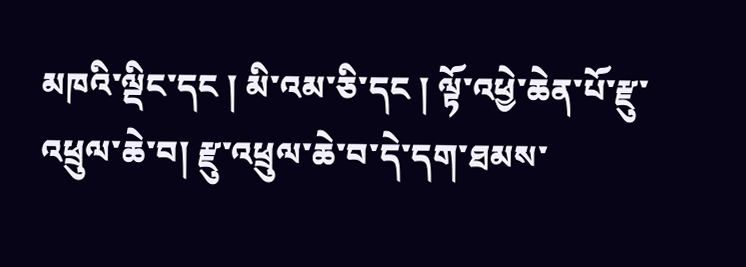མཁའི་ལྡིང་དང ། མི་འམ་ཅི་དང ། ལྟོ་འཕྱེ་ཆེན་པོ་རྫུ་འཕྲུལ་ཆེ་བ། རྫུ་འཕྲུལ་ཆེ་བ་དེ་དག་ཐམས་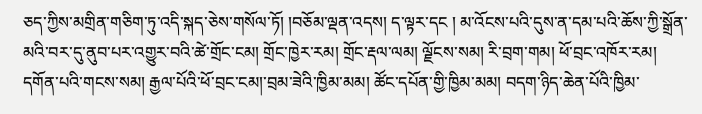ཅད་ཀྱིས་མགྲིན་གཅིག་ཏུ་འདི་སྐད་ཅེས་གསོལ་ཏོ། །བཅོམ་ལྡན་འདས། ད་ལྟར་དང ། མ་འོངས་པའི་དུས་ན་དམ་པའི་ཆོས་ཀྱི་སྒྲོན་མའི་བར་དུ་ནུབ་པར་འགྱུར་བའི་ཚེ་གྲོང་ངམ། གྲོང་ཁྱེར་རམ། གྲོང་རྡལ་ལམ། ལྗོངས་སམ། རི་བྲག་གམ། ཕོ་བྲང་འཁོར་རམ། དགོན་པའི་གངས་སམ། རྒྱལ་པོའི་ཕོ་བྲང་ངམ།་བྲམ་ཟེའི་ཁྱིམ་མམ། ཚོང་དཔོན་གྱི་ཁྱིམ་མམ། བདག་ཉིད་ཆེན་པོའི་ཁྱིམ་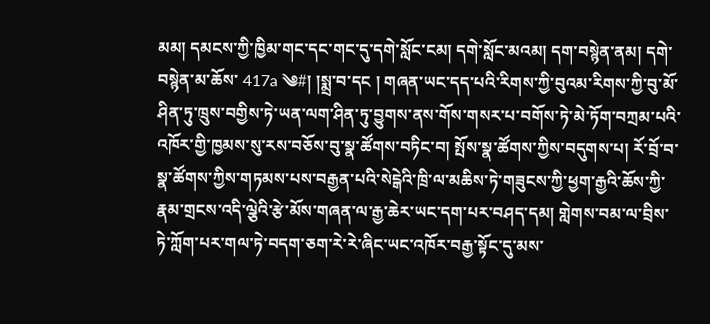མམ། དམངས་ཀྱི་ཁྱིམ་གང་དང་གང་དུ་དགེ་སློང་ངམ། དགེ་སློང་མའམ། དག་བསྙེན་ནམ། དགེ་བསྙེན་མ་ཆོས་ 417a ༄#། །སྨྲ་བ་དང ། གཞན་ཡང་དད་པའི་རིགས་ཀྱི་བུའམ་རིགས་ཀྱི་བུ་མོ་ཤིན་ཏུ་ཁྲུས་བགྱིས་ཏེ་ཡན་ལག་ཤིན་ཏུ་བྱུགས་ནས་གོས་གསར་པ་བགོས་ཏེ་མེ་ཏོག་བཀྲམ་པའི་འཁོར་གྱི་ཁྱམས་སུ་རས་བཅོས་བུ་སྣ་ཚོགས་བཏིང་བ། སྤོས་སྣ་ཚོགས་ཀྱིས་བདུགས་པ། རོ་བྲོ་བ་སྣ་ཚོགས་ཀྱིས་གཏམས་པས་བརྒྱན་པའི་སེངྒེའི་ཁྲི་ལ་མཆིས་ཏེ་གཟུངས་ཀྱི་ཕྱག་རྒྱའི་ཆོས་ཀྱི་རྣམ་གྲངས་འདི་ལྕེའི་རྩེ་མོས་གཞན་ལ་རྒྱ་ཆེར་ཡང་དག་པར་བཤད་དམ། གླེགས་བམ་ལ་བྲིས་ཏེ་ཀློག་པར་གལ་ཏེ་བདག་ཅག་རེ་རེ་ཞིང་ཡང་འཁོར་བརྒྱ་སྟོང་དུ་མས་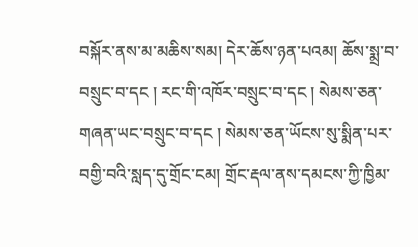བསྐོར་ནས་མ་མཆིས་སམ། དེར་ཆོས་ཉན་པའམ། ཆོས་སྨྲ་བ་བསྲུང་བ་དང ། རང་གི་འཁོར་བསྲུང་བ་དང ། སེམས་ཅན་གཞན་ཡང་བསྲུང་བ་དང ། སེམས་ཅན་ཡོངས་སུ་སྨིན་པར་བགྱི་བའི་སླད་དུ་གྲོང་ངམ། གྲོང་རྡལ་ནས་དམངས་ཀྱི་ཁྱིམ་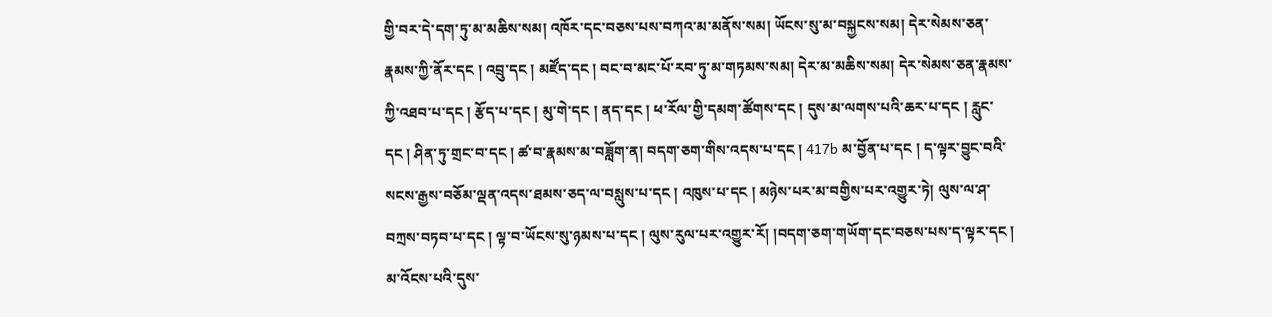གྱི་བར་དེ་དག་ཏུ་མ་མཆིས་སམ། འཁོར་དང་བཅས་པས་བཀའ་མ་མནོས་སམ། ཡོངས་སུ་མ་བསྐྱངས་སམ། དེར་སེམས་ཅན་རྣམས་ཀྱི་ནོར་དང ། འབྲུ་དང ། མཛོད་དང ། བང་བ་མང་པོ་རབ་ཏུ་མ་གཏམས་སམ། དེར་མ་མཆིས་སམ། དེར་སེམས་ཅན་རྣམས་ཀྱི་འཐབ་པ་དང ། རྩོད་པ་དང ། མུ་གེ་དང ། ནད་དང ། ཕ་རོལ་གྱི་དམག་ཚོགས་དང ། དུས་མ་ལགས་པའི་ཆར་པ་དང ། རླུང་དང ། ཤིན་ཏུ་གྲང་བ་དང ། ཚ་བ་རྣམས་མ་བཟློག་ན། བདག་ཅག་གིས་འདས་པ་དང ། 417b མ་བྱོན་པ་དང ། ད་ལྟར་བྱུང་བའི་སངས་རྒྱས་བཅོམ་ལྡན་འདས་ཐམས་ཅད་ལ་བསླུས་པ་དང ། འཁུས་པ་དང ། མཉེས་པར་མ་བགྱིས་པར་འགྱུར་ཏེ། ལུས་ལ་ཤ་བཀྲས་བཏབ་པ་དང ། ལྟ་བ་ཡོངས་སུ་ཉམས་པ་དང ། ལུས་རུལ་པར་འགྱུར་རོ། །བདག་ཅག་གཡོག་དང་བཅས་པས་ད་ལྟར་དང ། མ་འོངས་པའི་དུས་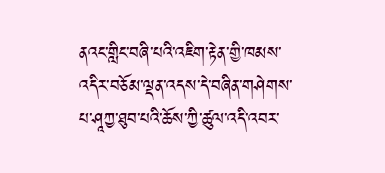ནའང་གླིང་བཞི་པའི་འཇིག་རྟེན་གྱི་ཁམས་འདིར་བཅོམ་ལྡན་འདས་དེ་བཞིན་གཤེགས་པ་ཤཱཀྱ་ཐུབ་པའི་ཆོས་ཀྱི་ཚུལ་འདི་འབར་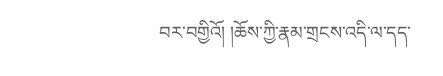བར་བགྱིའོ། །ཆོས་ཀྱི་རྣམ་གྲངས་འདི་ལ་དད་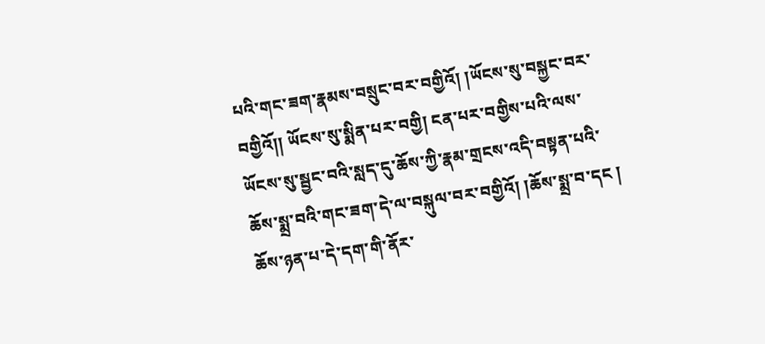པའི་གང་ཟག་རྣམས་བསྲུང་བར་བགྱིའོ། །ཡོངས་སུ་བསྐྱང་བར་བགྱིའོ།། ཡོངས་སུ་སྨིན་པར་བགྱི། ངན་པར་བགྱིས་པའི་ལས་ཡོངས་སུ་སྦྱང་བའི་སླད་དུ་ཆོས་ཀྱི་རྣམ་གྲངས་འདི་བསྟན་པའི་ཆོས་སྨྲ་བའི་གང་ཟག་དེ་ལ་བསྐུལ་བར་བགྱིའོ། །ཆོས་སྨྲ་བ་དང ། ཆོས་ཉན་པ་དེ་དག་གི་ནོར་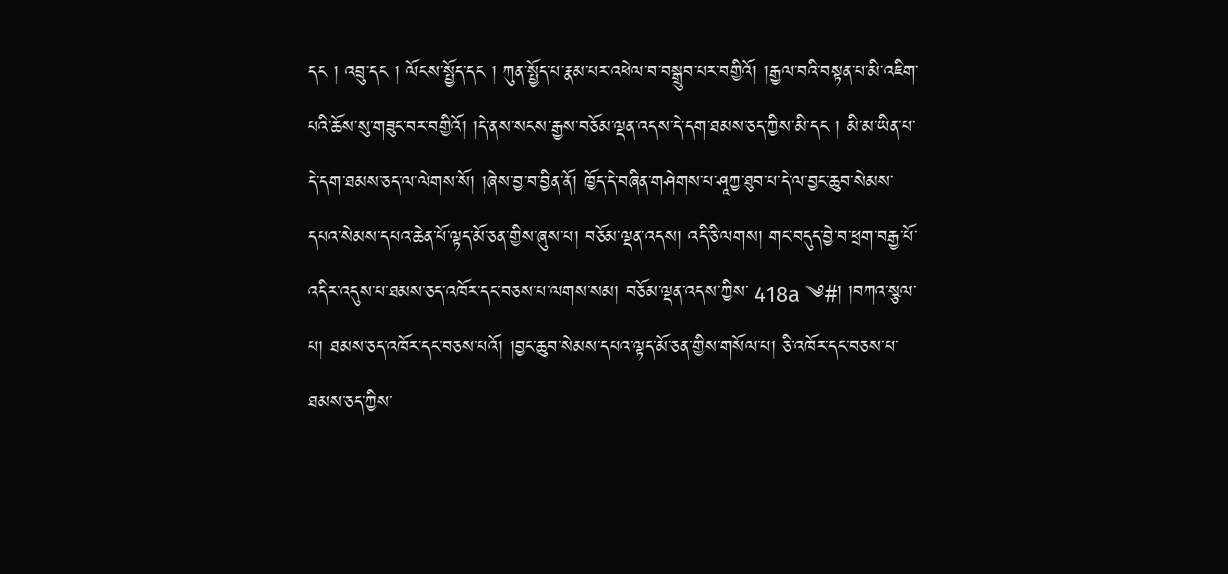དང ། འབྲུ་དང ། ལོངས་སྤྱོད་དང ། ཀུན་སྤྱོད་པ་རྣམ་པར་འཕེལ་བ་བསྒྲུབ་པར་བགྱིའོ། །རྒྱལ་བའི་བསྟན་པ་མི་འཇིག་པའི་ཆོས་སུ་གཟུང་བར་བགྱིའོ། །དེ་ནས་སངས་རྒྱས་བཅོམ་ལྡན་འདས་དེ་དག་ཐམས་ཅད་ཀྱིས་མི་དང ། མི་མ་ཡིན་པ་དེ་དག་ཐམས་ཅད་ལ་ལེགས་སོ། །ཞེས་བྱ་བ་བྱིན་ནོ། ཁྱོད་དེ་བཞིན་གཤེགས་པ་ཤཱཀྱ་ཐུབ་པ་དེ་ལ་བྱང་ཆུབ་སེམས་དཔའ་སེམས་དཔའ་ཆེན་པོ་ལྟད་མོ་ཅན་གྱིས་ཞུས་པ། བཅོམ་ལྡན་འདས། འདི་ཅི་ལགས། གང་བདུད་བྱེ་བ་ཕྲག་བརྒྱ་པོ་འདིར་འདུས་པ་ཐམས་ཅད་འཁོར་དང་བཅས་པ་ལགས་སམ། བཅོམ་ལྡན་འདས་ཀྱིས་ 418a ༄#། །བཀའ་སྩལ་པ། ཐམས་ཅད་འཁོར་དང་བཅས་པའོ། །བྱང་ཆུབ་སེམས་དཔའ་ལྟད་མོ་ཅན་གྱིས་གསོལ་པ། ཅི་འཁོར་དང་བཅས་པ་ཐམས་ཅད་ཀྱིས་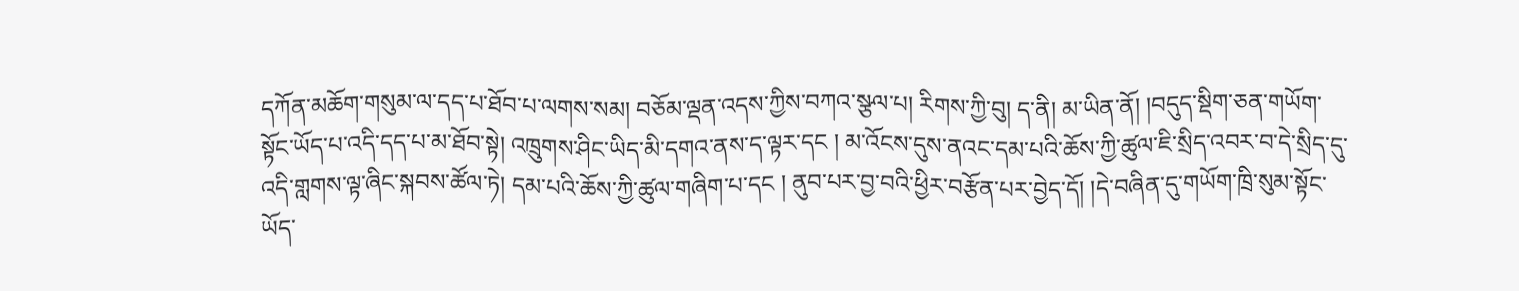དཀོན་མཆོག་གསུམ་ལ་དད་པ་ཐོབ་པ་ལགས་སམ། བཅོམ་ལྡན་འདས་ཀྱིས་བཀའ་སྩལ་པ། རིགས་ཀྱི་བུ། ད་ནི། མ་ཡིན་ནོ། །བདུད་སྡིག་ཅན་གཡོག་སྟོང་ཡོད་པ་འདི་དད་པ་མ་ཐོབ་སྟེ། འཁྲུགས་ཤིང་ཡིད་མི་དགའ་ནས་ད་ལྟར་དང ། མ་འོངས་དུས་ནའང་དམ་པའི་ཆོས་ཀྱི་ཚུལ་ཇི་སྲིད་འབར་བ་དེ་སྲིད་དུ་འདི་གླགས་ལྟ་ཞིང་སྐབས་ཚོལ་ཏེ། དམ་པའི་ཆོས་ཀྱི་ཚུལ་གཞིག་པ་དང ། ནུབ་པར་བྱ་བའི་ཕྱིར་བརྩོན་པར་བྱེད་དོ། །དེ་བཞིན་དུ་གཡོག་ཁྲི་སུམ་སྟོང་ཡོད་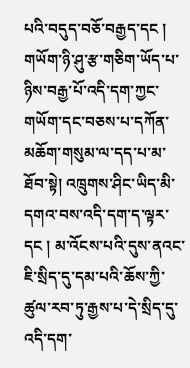པའི་བདུད་བཅོ་བརྒྱད་དང ། གཡོག་ཉི་ཤུ་རྩ་གཅིག་ཡོད་པ་ཉིས་བརྒྱ་པོ་འདི་དག་ཀྱང་གཡོག་དང་བཅས་པ་དཀོན་མཆོག་གསུམ་ལ་དད་པ་མ་ཐོབ་སྟེ། འཁྲུགས་ཤིང་ཡིད་མི་དགའ་བས་འདི་དག་ད་ལྟར་དང ། མ་འོངས་པའི་དུས་ནའང་ཇི་སྲིད་དུ་དམ་པའི་ཆོས་ཀྱི་ཚུལ་རབ་ཏུ་རྒྱས་པ་དེ་སྲིད་དུ་འདི་དག་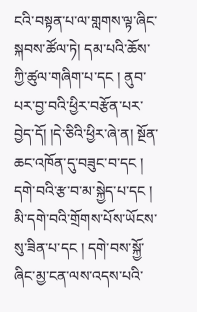ངའི་བསྟན་པ་ལ་གླགས་ལྟ་ཞིང་སྐབས་ཚོལ་ཏེ། དམ་པའི་ཆོས་ཀྱི་ཚུལ་གཞིག་པ་དང ། ནུབ་པར་བྱ་བའི་ཕྱིར་བརྩོན་པར་བྱེད་དོ། །དེ་ཅིའི་ཕྱིར་ཞེ་ན། སྔོན་ཆང་འཁོན་དུ་བཟུང་བ་དང ། དགེ་བའི་རྩ་བ་མ་སྐྱེད་པ་དང ། མི་དགེ་བའི་གྲོགས་པོས་ཡོངས་སུ་ཟིན་པ་དང ། དགེ་བས་སྐྱོ་ཞིང་མྱ་ངན་ལས་འདས་པའི་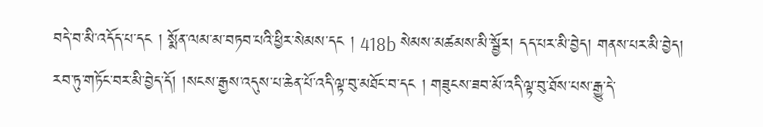བདེ་བ་མི་འདོད་པ་དང ། སྨོན་ལམ་མ་བཏབ་པའི་ཕྱིར་སེམས་དང ། 418b སེམས་མཚམས་མི་སྦྱོར། དད་པར་མི་བྱེད། གནས་པར་མི་བྱེད། རབ་ཏུ་གཏོང་བར་མི་བྱེད་དོ། །སངས་རྒྱས་འདུས་པ་ཆེན་པོ་འདི་ལྟ་བུ་མཐོང་བ་དང ། གཟུངས་ཟབ་མོ་འདི་ལྟ་བུ་ཐོས་པས་རྒྱུ་དེ་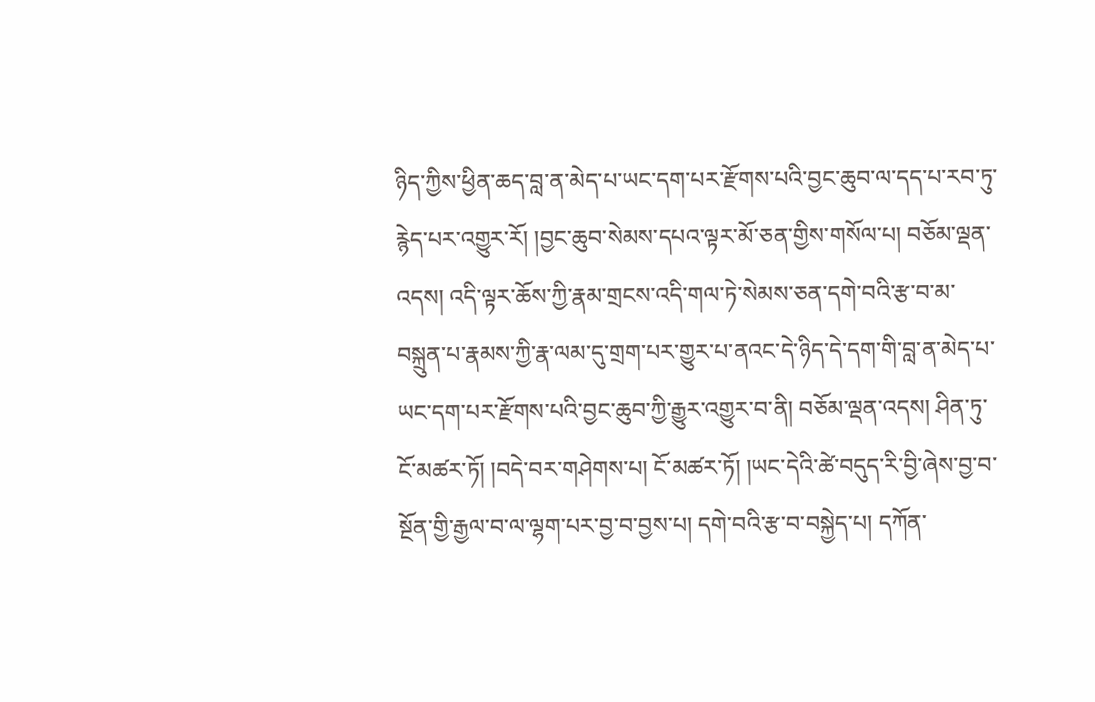ཉིད་ཀྱིས་ཕྱིན་ཆད་བླ་ན་མེད་པ་ཡང་དག་པར་རྫོགས་པའི་བྱང་ཆུབ་ལ་དད་པ་རབ་ཏུ་རྙེད་པར་འགྱུར་རོ། །བྱང་ཆུབ་སེམས་དཔའ་ལྟར་མོ་ཅན་གྱིས་གསོལ་པ། བཅོམ་ལྡན་འདས། འདི་ལྟར་ཆོས་ཀྱི་རྣམ་གྲངས་འདི་གལ་ཏེ་སེམས་ཅན་དགེ་བའི་རྩ་བ་མ་བསྐྲུན་པ་རྣམས་ཀྱི་རྣ་ལམ་དུ་གྲག་པར་གྱུར་པ་ནའང་དེ་ཉིད་དེ་དག་གི་བླ་ན་མེད་པ་ཡང་དག་པར་རྫོགས་པའི་བྱང་ཆུབ་ཀྱི་རྒྱུར་འགྱུར་བ་ནི། བཅོམ་ལྡན་འདས། ཤིན་ཏུ་ངོ་མཚར་ཏོ། །བདེ་བར་གཤེགས་པ། ངོ་མཚར་ཏོ། །ཡང་དེའི་ཚེ་བདུད་རི་བྱི་ཞེས་བྱ་བ་སྔོན་གྱི་རྒྱལ་བ་ལ་ལྷག་པར་བྱ་བ་བྱས་པ། དགེ་བའི་རྩ་བ་བསྐྱེད་པ། དཀོན་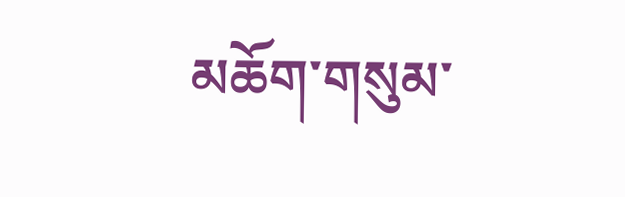མཆོག་གསུམ་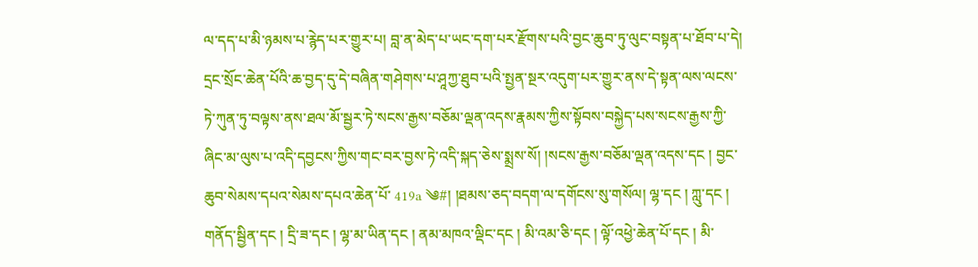ལ་དད་པ་མི་ཉམས་པ་རྙེད་པར་གྱུར་པ། བླ་ན་མེད་པ་ཡང་དག་པར་རྫོགས་པའི་བྱང་ཆུབ་ཏུ་ལུང་བསྟན་པ་ཐོབ་པ་དེ། དྲང་སྲོང་ཆེན་པོའི་ཆ་བྱད་དུ་དེ་བཞིན་གཤེགས་པ་ཤཱཀྱ་ཐུབ་པའི་སྤྱན་སྔར་འདུག་པར་གྱུར་ནས་དེ་སྟན་ལས་ལངས་ཏེ་ཀུན་ཏུ་བལྟས་ནས་ཐལ་མོ་སྦྱར་ཏེ་སངས་རྒྱས་བཅོམ་ལྡན་འདས་རྣམས་ཀྱིས་སྟོབས་བསྐྱེད་པས་སངས་རྒྱས་ཀྱི་ཞིང་མ་ལུས་པ་འདི་དབྱངས་ཀྱིས་གང་བར་བྱས་ཏེ་འདི་སྐད་ཅེས་སྨྲས་སོ། །སངས་རྒྱས་བཅོམ་ལྡན་འདས་དང ། བྱང་ཆུབ་སེམས་དཔའ་སེམས་དཔའ་ཆེན་པོ་ 419a ༄#། །ཐམས་ཅད་བདག་ལ་དགོངས་སུ་གསོལ། ལྷ་དང ། ཀླུ་དང ། གནོད་སྦྱིན་དང ། དྲི་ཟ་དང ། ལྷ་མ་ཡིན་དང ། ནམ་མཁའ་ལྡིང་དང ། མི་འམ་ཅི་དང ། ལྟོ་འཕྱེ་ཆེན་པོ་དང ། མི་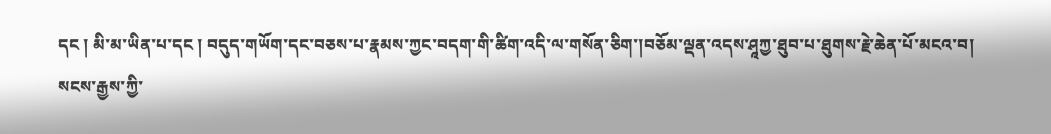དང ། མི་མ་ཡིན་པ་དང ། བདུད་གཡོག་དང་བཅས་པ་རྣམས་ཀྱང་བདག་གི་ཚིག་འདི་ལ་གསོན་ཅིག་།བཅོམ་ལྡན་འདས་ཤཱཀྱ་ཐུབ་པ་ཐུགས་རྗེ་ཆེན་པོ་མངའ་བ། སངས་རྒྱས་ཀྱི་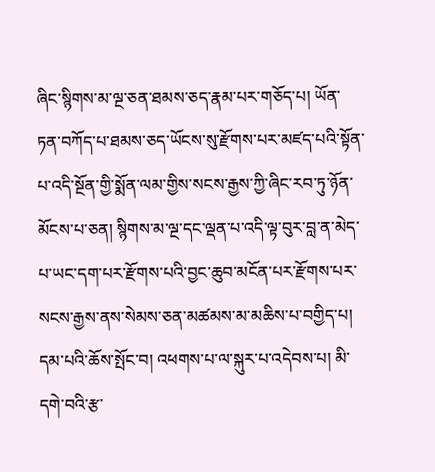ཞིང་སྙིགས་མ་ལྔ་ཅན་ཐམས་ཅད་རྣམ་པར་གཅོད་པ། ཡོན་ཏན་བཀོད་པ་ཐམས་ཅད་ཡོངས་སུ་རྫོགས་པར་མཛད་པའི་སྟོན་པ་འདི་སྔོན་གྱི་སྨོན་ལམ་གྱིས་སངས་རྒྱས་ཀྱི་ཞིང་རབ་ཏུ་ཉོན་མོངས་པ་ཅན། སྙིགས་མ་ལྔ་དང་ལྡན་པ་འདི་ལྟ་བུར་བླ་ན་མེད་པ་ཡང་དག་པར་རྫོགས་པའི་བྱང་ཆུབ་མངོན་པར་རྫོགས་པར་སངས་རྒྱས་ནས་སེམས་ཅན་མཚམས་མ་མཆིས་པ་བགྱིད་པ། དམ་པའི་ཆོས་སྤོང་བ། འཕགས་པ་ལ་སྐུར་པ་འདེབས་པ། མི་དགེ་བའི་རྩ་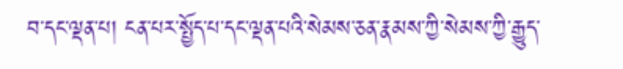བ་དང་ལྡན་པ། ངན་པར་སྤྱོད་པ་དང་ལྡན་པའི་སེམས་ཅན་རྣམས་ཀྱི་སེམས་ཀྱི་རྒྱུད་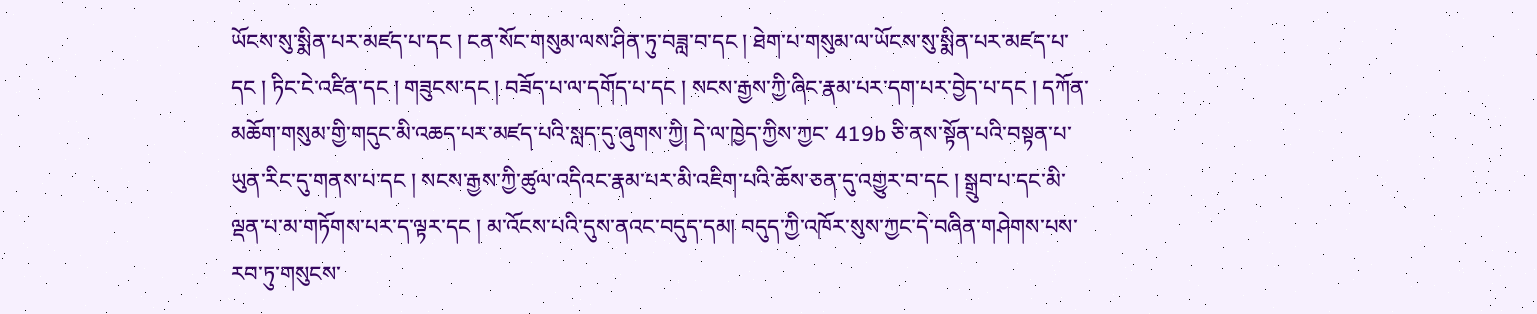ཡོངས་སུ་སྨིན་པར་མཛད་པ་དང ། ངན་སོང་གསུམ་ལས་ཤིན་ཏུ་བཟླ་བ་དང ། ཐེག་པ་གསུམ་ལ་ཡོངས་སུ་སྨིན་པར་མཛད་པ་དང ། ཏིང་ངེ་འཛིན་དང ། གཟུངས་དང ། བཟོད་པ་ལ་དགོད་པ་དང ། སངས་རྒྱས་ཀྱི་ཞིང་རྣམ་པར་དག་པར་བྱེད་པ་དང ། དཀོན་མཆོག་གསུམ་གྱི་གདུང་མི་འཆད་པར་མཛད་པའི་སླད་དུ་ཞུགས་ཀྱི། དེ་ལ་ཁྱེད་ཀྱིས་ཀྱང་ 419b ཅི་ནས་སྟོན་པའི་བསྟན་པ་ཡུན་རིང་དུ་གནས་པ་དང ། སངས་རྒྱས་ཀྱི་ཚུལ་འདིའང་རྣམ་པར་མི་འཇིག་པའི་ཆོས་ཅན་དུ་འགྱུར་བ་དང ། སྒྲུབ་པ་དང་མི་ལྡན་པ་མ་གཏོགས་པར་ད་ལྟར་དང ། མ་འོངས་པའི་དུས་ནའང་བདུད་དམ། བདུད་ཀྱི་འཁོར་སུས་ཀྱང་དེ་བཞིན་གཤེགས་པས་རབ་ཏུ་གསུངས་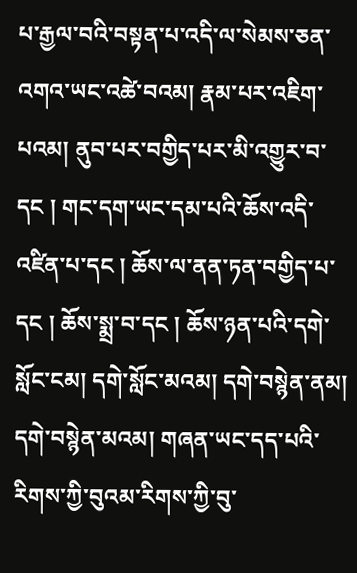པ་རྒྱལ་བའི་བསྟན་པ་འདི་ལ་སེམས་ཅན་འགའ་ཡང་འཚེ་བའམ། རྣམ་པར་འཇིག་པའམ། ནུབ་པར་བགྱིད་པར་མི་འགྱུར་བ་དང ། གང་དག་ཡང་དམ་པའི་ཆོས་འདི་འཛིན་པ་དང ། ཆོས་ལ་ནན་ཏན་བགྱིད་པ་དང ། ཆོས་སྨྲ་བ་དང ། ཆོས་ཉན་པའི་དགེ་སློང་ངམ། དགེ་སློང་མའམ། དགེ་བསྙེན་ནམ། དགེ་བསྙེན་མའམ། གཞན་ཡང་དད་པའི་རིགས་ཀྱི་བུའམ་རིགས་ཀྱི་བུ་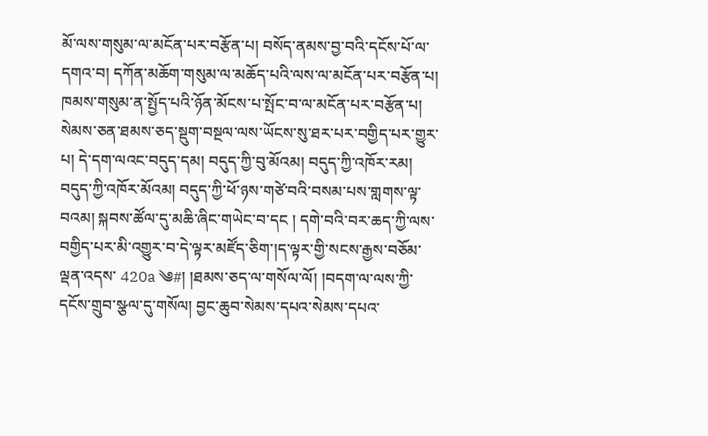མོ་ལས་གསུམ་ལ་མངོན་པར་བརྩོན་པ། བསོད་ནམས་བྱ་བའི་དངོས་པོ་ལ་དགའ་བ། དཀོན་མཆོག་གསུམ་ལ་མཆོད་པའི་ལས་ལ་མངོན་པར་བརྩོན་པ། ཁམས་གསུམ་ན་སྤྱོད་པའི་ཉོན་མོངས་པ་སྤོང་བ་ལ་མངོན་པར་བརྩོན་པ། སེམས་ཅན་ཐམས་ཅད་སྡུག་བསྔལ་ལས་ཡོངས་སུ་ཐར་པར་བགྱིད་པར་གྱུར་པ། དེ་དག་ལའང་བདུད་དམ། བདུད་ཀྱི་བུ་མོའམ། བདུད་ཀྱི་འཁོར་རམ། བདུད་ཀྱི་འཁོར་མོའམ། བདུད་ཀྱི་ཕོ་ཉས་གཙེ་བའི་བསམ་པས་གླགས་ལྟ་བའམ། སྐབས་ཚོལ་དུ་མཆི་ཞིང་གཡེང་བ་དང ། དགེ་བའི་བར་ཆད་ཀྱི་ལས་བགྱིད་པར་མི་འགྱུར་བ་དེ་ལྟར་མཛོད་ཅིག་།ད་ལྟར་གྱི་སངས་རྒྱས་བཅོམ་ལྡན་འདས་ 420a ༄#། །ཐམས་ཅད་ལ་གསོལ་ལོ། །བདག་ལ་ལས་ཀྱི་དངོས་གྲུབ་སྩལ་དུ་གསོལ། བྱང་ཆུབ་སེམས་དཔའ་སེམས་དཔའ་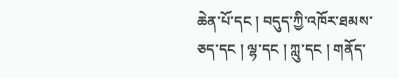ཆེན་པོ་དང ། བདུད་ཀྱི་འཁོར་ཐམས་ཅད་དང ། ལྷ་དང ། ཀླུ་དང ། གནོད་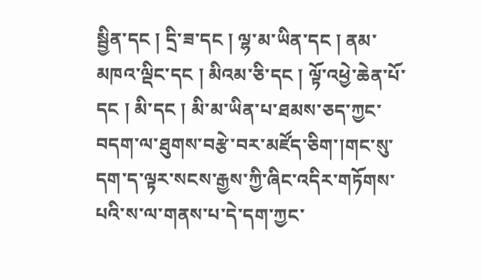སྦྱིན་དང ། དྲི་ཟ་དང ། ལྷ་མ་ཡིན་དང ། ནམ་མཁའ་ལྡིང་དང ། མིའམ་ཅི་དང ། ལྟོ་འཕྱེ་ཆེན་པོ་དང ། མི་དང ། མི་མ་ཡིན་པ་ཐམས་ཅད་ཀྱང་བདག་ལ་ཐུགས་བརྩེ་བར་མཛོད་ཅིག་།གང་སུ་དག་ད་ལྟར་སངས་རྒྱས་ཀྱི་ཞིང་འདིར་གཏོགས་པའི་ས་ལ་གནས་པ་དེ་དག་ཀྱང་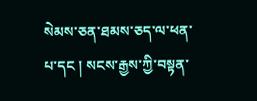སེམས་ཅན་ཐམས་ཅད་ལ་ཕན་པ་དང ། སངས་རྒྱས་ཀྱི་བསྟན་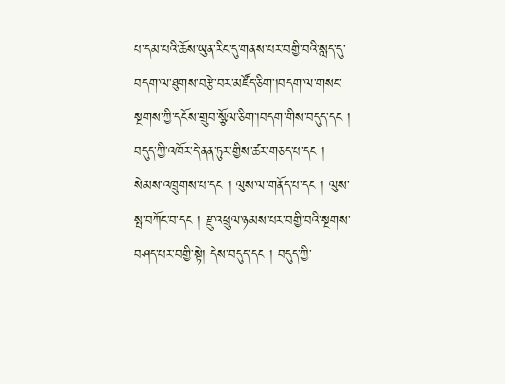པ་དམ་པའི་ཆོས་ཡུན་རིང་དུ་གནས་པར་བགྱི་བའི་སླད་དུ་བདག་ལ་ཐུགས་བརྩེ་བར་མཛོད་ཅིག་།བདག་ལ་གསང་སྔགས་ཀྱི་དངོས་གྲུབ་སྩོལ་ཅིག་།བདག་གིས་བདུད་དང ། བདུད་ཀྱི་འཁོར་དེ་ནན་ཏུར་གྱིས་ཚར་གཅད་པ་དང ། སེམས་འཁྲུགས་པ་དང ། ལུས་ལ་གནོད་པ་དང ། ལུས་སྤ་བཀོང་བ་དང ། རྫུ་འཕྲུལ་ཉམས་པར་བགྱི་བའི་སྔགས་བཤད་པར་བགྱི་སྟེ། དེས་བདུད་དང ། བདུད་ཀྱི་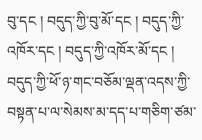བུ་དང ། བདུད་ཀྱི་བུ་མོ་དང ། བདུད་ཀྱི་འཁོར་དང ། བདུད་ཀྱི་འཁོར་མོ་དང ། བདུད་ཀྱི་ཕོ་ཉ་གང་བཅོམ་ལྡན་འདས་ཀྱི་བསྟན་པ་ལ་སེམས་མ་དད་པ་གཅིག་ཙམ་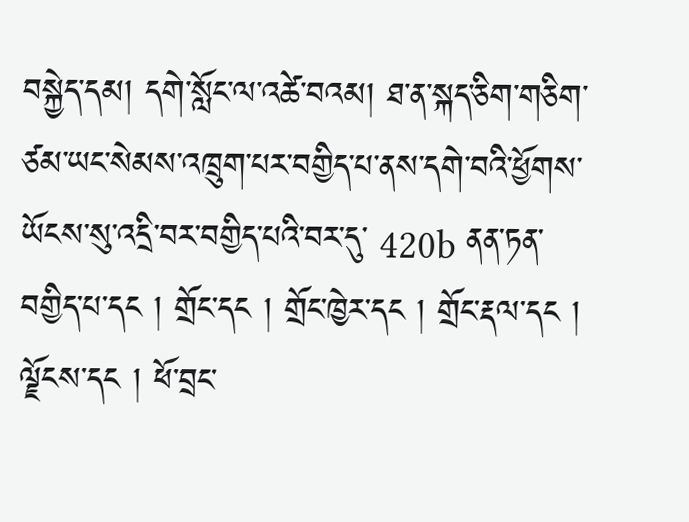བསྐྱེད་དམ། དགེ་སློང་ལ་འཚེ་བའམ། ཐ་ན་སྐད་ཅིག་གཅིག་ཙམ་ཡང་སེམས་འཁྲུག་པར་བགྱིད་པ་ནས་དགེ་བའི་ཕྱོགས་ཡོངས་སུ་འདྲི་བར་བགྱིད་པའི་བར་དུ་ 420b ནན་ཏན་བགྱིད་པ་དང ། གྲོང་དང ། གྲོང་ཁྱེར་དང ། གྲོང་རྡལ་དང ། ལྗོངས་དང ། ཕོ་བྲང་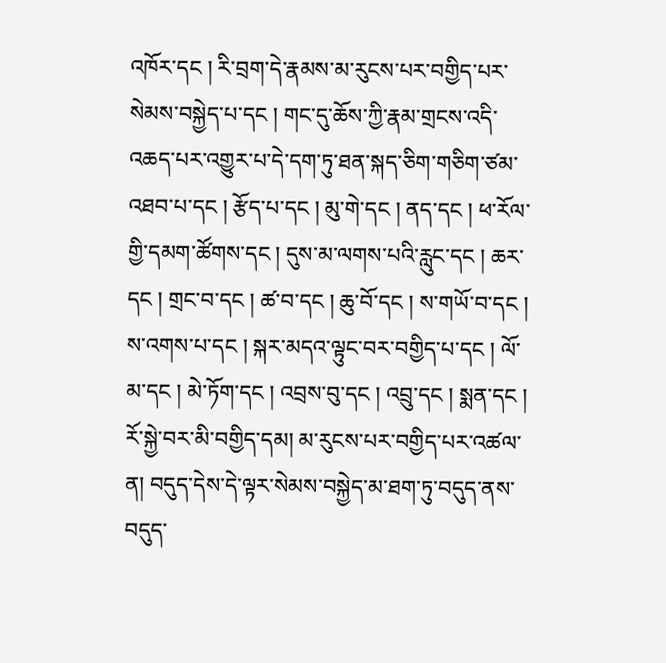འཁོར་དང ། རི་བྲག་དེ་རྣམས་མ་རུངས་པར་བགྱིད་པར་སེམས་བསྐྱེད་པ་དང ། གང་དུ་ཆོས་ཀྱི་རྣམ་གྲངས་འདི་འཆད་པར་འགྱུར་པ་དེ་དག་ཏུ་ཐན་སྐད་ཅིག་གཅིག་ཙམ་འཐབ་པ་དང ། རྩོད་པ་དང ། མུ་གེ་དང ། ནད་དང ། ཕ་རོལ་གྱི་དམག་ཚོགས་དང ། དུས་མ་ལགས་པའི་རླུང་དང ། ཆར་དང ། གྲང་བ་དང ། ཚ་བ་དང ། ཆུ་བོ་དང ། ས་གཡོ་བ་དང ། ས་འགས་པ་དང ། སྐར་མདའ་ལྟུང་བར་བགྱིད་པ་དང ། ལོ་མ་དང ། མེ་ཏོག་དང ། འབྲས་བུ་དང ། འབྲུ་དང ། སྨན་དང ། རོ་སྐྱེ་བར་མི་བགྱིད་དམ། མ་རུངས་པར་བགྱིད་པར་འཚལ་ན། བདུད་དེས་དེ་ལྟར་སེམས་བསྐྱེད་མ་ཐག་ཏུ་བདུད་ནས་བདུད་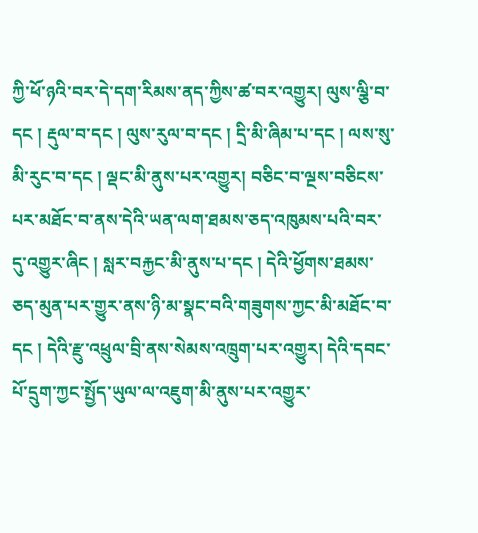ཀྱི་ཕོ་ཉའི་བར་དེ་དག་རིམས་ནད་ཀྱིས་ཚ་བར་འགྱུར། ལུས་ལྕི་བ་དང ། རྡུལ་བ་དང ། ལུས་རུལ་བ་དང ། དྲི་མི་ཞིམ་པ་དང ། ལས་སུ་མི་རུང་བ་དང ། ལྡང་མི་ནུས་པར་འགྱུར། བཅིང་བ་ལྔས་བཅིངས་པར་མཐོང་བ་ནས་དེའི་ཡན་ལག་ཐམས་ཅད་འཁུམས་པའི་བར་དུ་འགྱུར་ཞིང ། སླར་བརྐྱང་མི་ནུས་པ་དང ། དེའི་ཕྱོགས་ཐམས་ཅད་མུན་པར་གྱུར་ནས་ཉི་མ་སྣང་བའི་གཟུགས་ཀྱང་མི་མཐོང་བ་དང ། དེའི་རྫུ་འཕྲུལ་བྲི་ནས་སེམས་འཁྲུག་པར་འགྱུར། དེའི་དབང་པོ་དྲུག་ཀྱང་སྤྱོད་ཡུལ་ལ་འཇུག་མི་ནུས་པར་འགྱུར་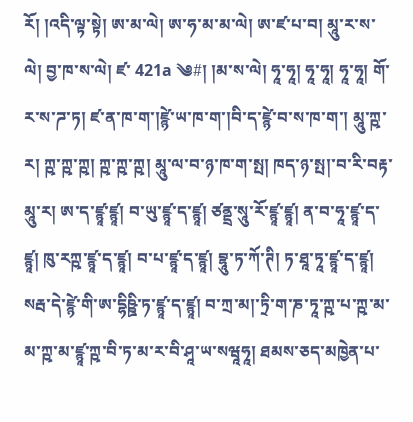རོ། །འདི་ལྟ་སྟེ། ཨ་མ་ལེ། ཨ་ཧ་མ་མ་ལེ། ཨ་ཛ་པ་བ། མཱུ་ར་ས་ལེ། བྱ་ཁ་ས་ལེ། ཛ་ 421a ༄#། །མ་ས་ལེ། ཧཱ་ཧཱ། ཧཱ་ཧཱ། ཧཱ་ཧཱ། གོ་ར་ས་ཌ་ཏ། ཛ་ན་ཁ་ག་།ཛྙེ་ཡ་ཁ་ག་།བི་ད་ཛྙེ་བ་ས་ཁ་ག་། མཱུ་ཀྵ་ར། ཀྵ་ཀྵ་ཀྵ། ཀྵ་ཀྵ་ཀྵ། མཱུ་ལ་བ་ཉ་ཁ་ག་སྤ། ཁད་ཉ་སྤ།་བ་རི་བརྟ་མཱུ་ར། ཨ་ད་ཛྙཱ་ཛྙཱ། བ་ཡུ་ཛྙཱ་ད་ཛྙཱ། ཙནྡྲ་སཱུ་རོ་ཛྙཱ་ཛྙཱ། ན་བ་ཧཱ་ཛྙཱ་ད་ཛྙཱ། ཁུ་རཀྵ་ཛྙཱ་ད་ཛྙཱ། བ་པ་ཛྙཱ་ད་ཛྙཱ། བྷཱུ་ཏ་ཀོ་ཊི། ཏ་ཐཱ་ཏཱ་ཛྙཱ་ད་ཛྙཱ། སརྦ་དེ་ཛྙེ་གི་ཨ་དྷིཥྛི་ཏ་ཛྙཱ་ད་ཛྙཱ། བ་ཀྲ་མ།་ཏྲི་ག་ཎ་ཏཱ་ཀྵ་པ་ཀྵ་མ་མ་ཀྵ་མ་ཛྙཱ་ཀྵ་བི་ཏ་མ་ར་བི་ཤཱ་ཡ་སཝཱཧཱ། ཐམས་ཅད་མཁྱེན་པ་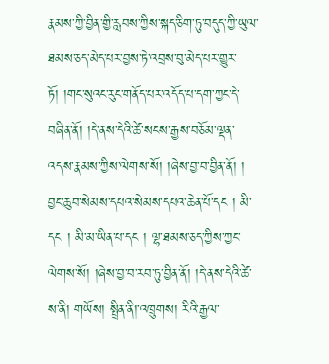རྣམས་ཀྱི་བྱིན་གྱི་རླབས་ཀྱིས་སྐད་ཅིག་ཏུ་བདུད་ཀྱི་ཡུལ་ཐམས་ཅད་མེད་པར་བྱས་ཏེ་འབྲས་བུ་མེད་པར་གྱུར་ཏོ། །གང་སུའང་རུང་གནོད་པར་འདོད་པ་དག་ཀྱང་དེ་བཞིན་ནོ། །དེ་ནས་དེའི་ཚེ་སངས་རྒྱས་བཅོམ་ལྡན་འདས་རྣམས་ཀྱིས་ལེགས་སོ། །ཞེས་བྱ་བ་བྱིན་ནོ། ། བྱང་ཆུབ་སེམས་དཔའ་སེམས་དཔའ་ཆེན་པོ་དང ། མི་དང ། མི་མ་ཡིན་པ་དང ། ལྷ་ཐམས་ཅད་ཀྱིས་ཀྱང་ལེགས་སོ། །ཞེས་བྱ་བ་རབ་ཏུ་བྱིན་ནོ། །དེ་ནས་དེའི་ཚེ་ས་ནི། གཡོས། སྤྲིན་ནི།་འཁྲུགས། རིའི་རྒྱལ་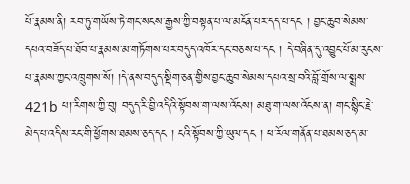པོ་རྣམས་ནི། རབ་ཏུ་གཡོས་ཏེ་གང་སངས་རྒྱས་ཀྱི་བསྟན་པ་ལ་མངོན་པར་དད་པ་དང ། བྱང་ཆུབ་སེམས་དཔའ་བཟོད་པ་ཐོབ་པ་རྣམས་མ་གཏོགས་པར་བདུད་འཁོར་དང་བཅས་པ་དང ། དེ་བཞིན་དུ་འབྱུང་པོ་མ་རུངས་པ་རྣམས་ཀྱང་འཁྲུགས་སོ། །དེ་ནས་བདུད་སྡིག་ཅན་གྱིས་བྱང་ཆུབ་སེམས་དཔའ་སྲ་བའི་བློ་གྲོས་ལ་སྨྲས་ 421b པ།་རིགས་ཀྱི་བུ། བདུད་རི་བྱི་འདིའི་སྟོབས་ག་ལས་འོངས། མཐུ་ག་ལས་འོངས་ན། གང་སྙིང་རྗེ་མེད་པ་འདིས་རང་གི་ཕྱོགས་ཐམས་ཅད་དང ། ངའི་སྟོབས་ཀྱི་ཡུལ་དང ། ཕ་རོལ་གནོན་པ་ཐམས་ཅད་མ་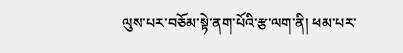ལུས་པར་བཅོམ་སྟེ་ནག་པོའི་རྩ་ལག་ནི། ཕམ་པར་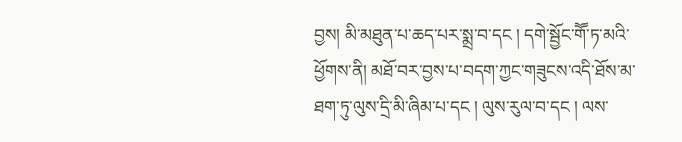བྱས། མི་མཐུན་པ་ཆད་པར་སྨྲ་བ་དང ། དགེ་སྦྱོང་གཽ་ཏ་མའི་ཕྱོགས་ནི། མཐོ་བར་བྱས་པ་བདག་ཀྱང་གཟུངས་འདི་ཐོས་མ་ཐག་ཏུ་ལུས་དྲི་མི་ཞིམ་པ་དང ། ལུས་རུལ་བ་དང ། ལས་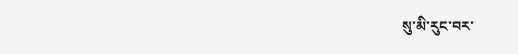སུ་མི་རུང་བར་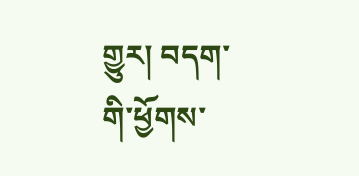གྱུར། བདག་གི་ཕྱོགས་